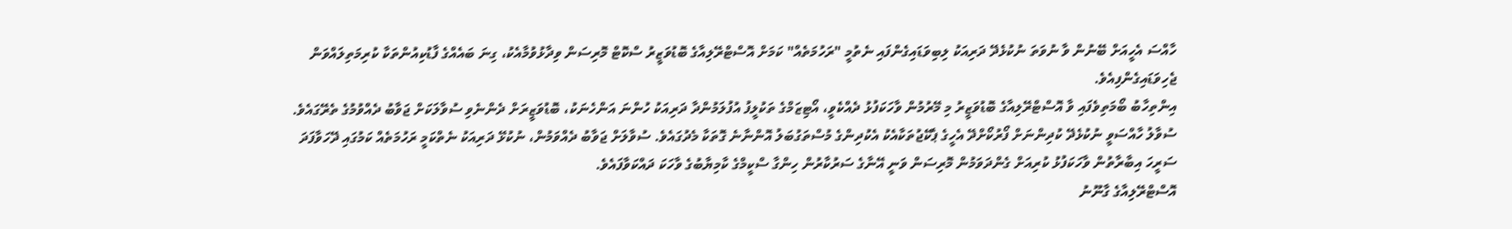ހާއްސަ އެހީއަށް ބޭނުން ވާ ނުވަތަ ނުކުޅެދޭ ދަރިއަކު ލިބިވަޑައިގެންފައި ނެތުމީ "ރަހުމަތެއް" ކަމަށް އޮސްޓްރޭލިއާގެ ބޮޑުވަޒީރު ސްކޮޓް މޮރިސަން ވިދާޅުވުމާއެކު، ގިނަ ބައެއްގެ ފާޑުކިއުންތަކާ ކުރިމަތިލައްވަން ޖެހިވަޑައިގެންފިއެވެ.
އިންތިހާބު ބޯމަތިވެފައި ވާ އޮސްޓްރޭލިއާގެ ބޮޑުވަޒީރު މި މޭރުމުން ވާހަކަފުޅު ދެއްކެވީ، އޯޓިޒަމްގެ ތަކުލީފު އުފުލަމުންދާ ދަރިއަކު ހުންނަ އަންހެނަކު، ބޮޑުވަޒީރަށް ދެންނެވި ސުވާލަކަށް ޖަވާބު ދެއްވުމުގެ ތެރޭގައެވެ.
ސުވާލު ހާއްސަވީ ނުކުޅެދޭ ކުދިންނަށް ފޯރުކޯށްދޭ އެހީގެ ޕެކޭޖުތަކާއެކު އެކުދިންގެ މުސްތަގުބަލު އޮންނާނެ ގޮތަކާ މެދުގައެވެ. ސުވާލަށް ޖަވާބު ދެއްވަމުން، ނުކުޅޭ ދަރިއަކު ނެތްކަމީ ރަހުމަތެއް ކަމުގައި ދޭހަވާފަދަ ސަރީހަ އިބާރާތުން ވާހަކަފުޅު ކުރިއަށް ގެންދަވަމުން މޮރިސަން ވަނީ އޭނާގެ ސަރުކާރުން ހިންގާ ސްކީމްގެ ކާމިޔާބުގެ ވާހަކަ ދައްކަވާފައެވެ.
އޮސްޓްރޭލިއާގެ ގާނޫނު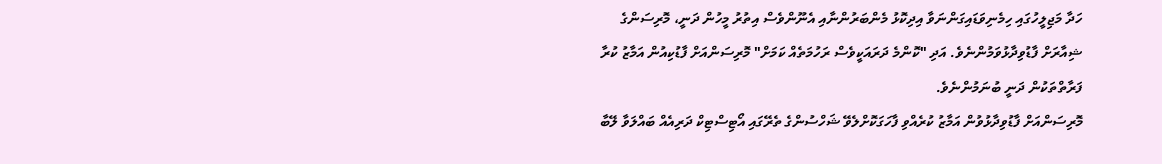ހަދާ މަޖިލީހުގައި ހިމެނިވަޑައިގަންނަވާ އިދިކޮޅު މެންބަރުންނާއި އެނޫންވެސް އިތުރު މީހުން ދަނީ، މޮރިސަންގެ ޝިއާރަށް ފާޑުވިދާޅުވަމުންނެވެ. އަދި "ކޮންމެ ދަރައަކީވެސް ރަހުމަތެއް ކަމަށް" މޮރިސަންއަށް ފާޑުކިއުން އަމާޒު ކުރާ ފަރާތްތަކުން ދަނީ ބުނަމުންނެވެ.
މޮރިސަންއަށް ފާޑުވިދާޅުވުން އަމާޒު ކުރެއްވި ފާހަގަކޮށްލެވޭ ޝަހްސުންގެ ތެރޭގައި އޯޓިސްޓިކް ދަރިއެއް ބައްލަވާ ލޭބާ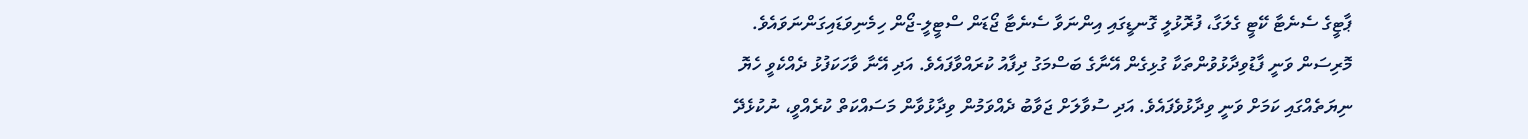ޕާޓީގެ ސެނެޓާ ކޭޓީ ގެލަގާ، ފުރޮޅުލީ ގޮނޑީގައި އިންނަވާ ސެނެޓާ ޖޯޑަން ސްޓީލީ-ޖޯން ހިމެނިވަޑައިގަންނަވައެވެ.
މޮރިސަން ވަނީ ފާޑުވިދާޅުވުންތަކާ ގުޅިގެން އޭނާގެ ބަސްމަގު ދިފާއު ކުރައްވާފައެވެ. އަދި އޭނާ ވާހަކަފުޅު ދެއްކެވީ ހެޔޮ ނިޔަތެއްގައި ކަމަށް ވަނީ ވިދާޅުވެފައެވެ. އަދި ސުވާލަށް ޖަވާބު ދެއްވަމުން ވިދާޅުވާން މަސައްކަތް ކުރެއްވީ، ނުކުޅެދޭ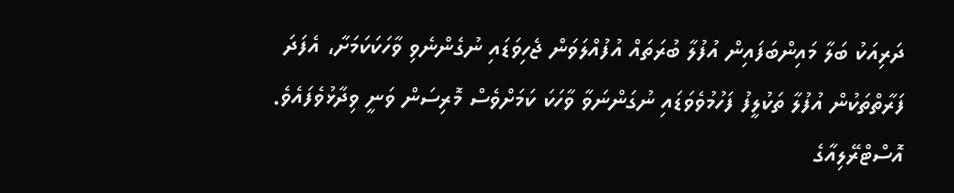ދަރިއަކު ބަލާ މައިންބަފައިން އުފުލާ ބުރަތައް އުފުއްލަވަން ޖެހިވަޑައި ނުގެންނެވި ވާހަކަކަމަށާ، އެފަދަ ފަރާތްތަކުން އުފުލާ ތަކުލީފު ފަހުމުވެވަޑައި ނުގަންނަވާ ވާހަކަ ކަމަށްވެސް މޮރިސަން ވަނީ ވިދާޅުވެފައެވެ.
އޮސްޓްރޭލިއާގެ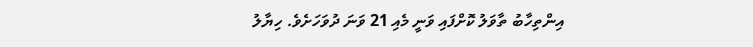އިންތިހާބު ތާވަލު ކޮށްފައި ވަނީ މެއި 21 ވަނަ ދުވަހަށެވެ. ހިޔާލު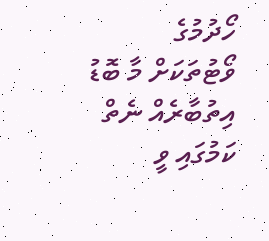ހޯދުމުގެ ވޯޓުތަކަށް މާ ބޮޑު އިތުބާރެއް ނެތް ކަމުގައި ވީ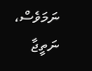ނަމަވެސް، ނަތީޖާ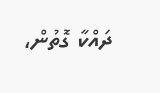ދައްކާ ގޮތުން،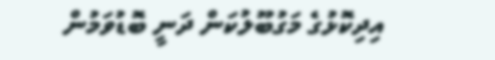އިދިކޮޅުގެ މަގުބޫލުކަން ދަނީ ބޮޑުވަމުން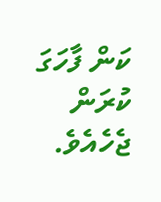ކަން ފާހަގަ ކުރަން ޖެހެއެވެ.